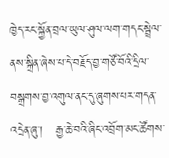ཁྱེད་རང་སྐྱོན་བྲལ་ཡུལ་ཤུལ་ལག་གདང་སྦྲེལ་ནས་སྐྲིན་ཞེས་པ་དེ་བརྗོད་བྱ་གཙོ་བོའི་དྲིལ་བསྒྲགས་བྱ་འགུལ་ནང་དུ་ཞུགས་པར་གདན་འདྲེན་ཞུ་།   རྒྱ་ཆེ་བའི་ཞིང་འབྲོག་མང་ཚོགས་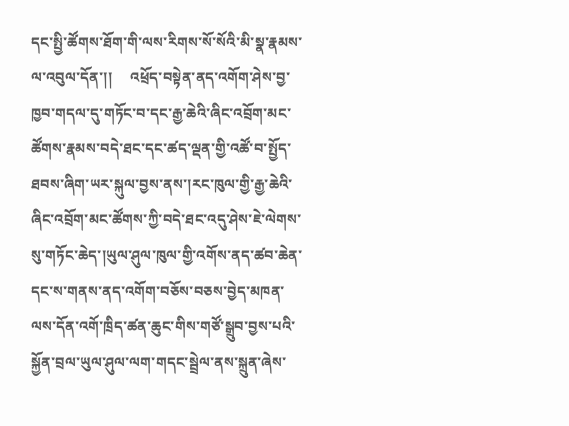དང་སྤྱི་ཚོགས་ཐོག་གི་ལས་རིགས་སོ་སོའི་མི་སྣ་རྣམས་ལ་འབུལ་དོན་།།     འཕྲོད་བསྟེན་ནད་འགོག་ཤེས་བྱ་ཁྱབ་གདལ་དུ་གཏོང་བ་དང་རྒྱ་ཆེའི་ཞིང་འབྲོག་མང་ཚོགས་རྣམས་བདེ་ཐང་དང་ཚད་ལྡན་གྱི་འཚོ་བ་སྤྱོད་ཐབས་ཞིག་ཡར་སྐུལ་བྱས་ནས་།རང་ཁུལ་གྱི་རྒྱ་ཆེའི་ཞིང་འབྲོག་མང་ཚོགས་ཀྱི་བདེ་ཐང་འདུ་ཤེས་ཇེ་ལེགས་སུ་གཏོང་ཆེད་།ཡུལ་ཤུལ་ཁུལ་གྱི་འགོས་ནད་ཚབ་ཆེན་དང་ས་གནས་ནད་འགོག་བཅོས་བཅས་བྱེད་མཁན་ལས་དོན་འགོ་ཁྲིད་ཚན་ཆུང་གིས་གཙོ་སྒྲུབ་བྱས་པའི་སྐྱོན་བྲལ་ཡུལ་ཤུལ་ལག་གདང་སྦྲེལ་ནས་སྐྲུན་ཞེས་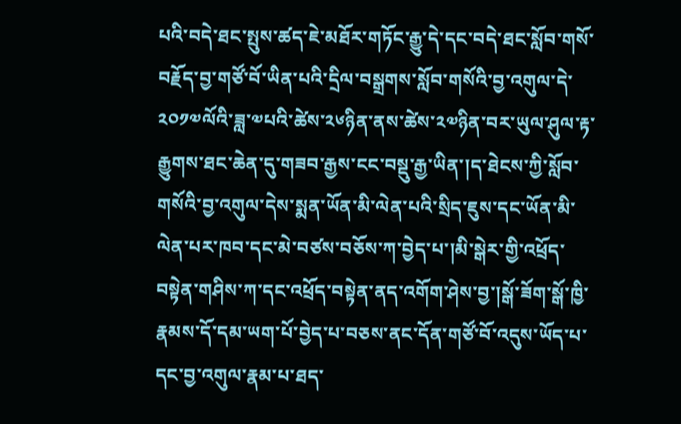པའི་བདེ་ཐང་སྤུས་ཚད་ཇེ་མཐོར་གཏོང་རྒྱུ་དེ་དང་བདེ་ཐང་སློབ་གསོ་བརྗོད་བྱ་གཙོ་བོ་ཡིན་པའི་དྲིལ་བསྒྲགས་སློབ་གསོའི་བྱ་འགུལ་དེ་༢༠༡༧ལོའི་ཟླ་༧པའི་ཚེས་༢༦ཉིན་ནས་ཚེས་༢༧ཉིན་བར་ཡུལ་ཤུལ་རྟ་རྒྱུགས་ཐང་ཆེན་དུ་གཟབ་རྒྱས་ངང་བསྡུ་རྒྱ་ཡིན་།ད་ཐེངས་ཀྱི་སློབ་གསོའི་བྱ་འགུལ་དེས་སྨན་ཡོན་མི་ལེན་པའི་སྲིད་ཇུས་དང་ཡོན་མི་ལེན་པར་ཁབ་དང་མེ་བཙས་བཅོས་ཀ་བྱེད་པ་།མི་སྒེར་གྱི་འཕྲོད་བསྟེན་གཤིས་ཀ་དང་འཕྲོད་བསྟེན་ནད་འགོག་ཤེས་བྱ་།སྒོ་ཟོག་སྒོ་ཁྱི་རྣམས་དོ་དམ་ཡག་པོ་བྱེད་པ་བཅས་ནང་དོན་གཙོ་བོ་འདུས་ཡོད་པ་དང་བྱ་འགུལ་རྣམ་པ་ཐད་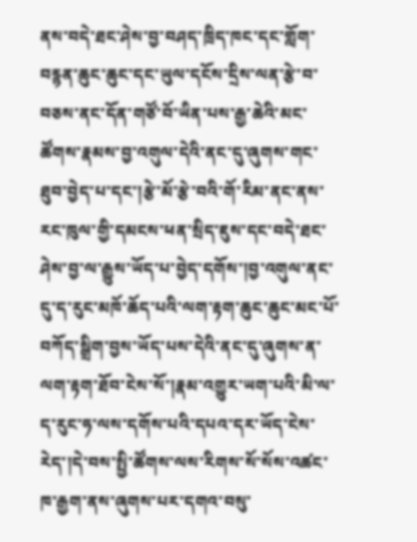ནས་བདེ་ཐང་ཤེས་བྱ་བཤད་ཁྲིད་ཁང་དང་གློག་བརྙན་ཆུང་ཆུང་དང་ཡུལ་དངོས་དྲིས་ལན་རྩེ་བ་བཅས་ནང་དོན་གཙོ་བོ་ཡིན་པས་རྒྱ་ཆེའི་མང་ཚོགས་རྣམས་བྱ་འགུལ་དེའི་ནང་དུ་ཞུགས་གང་ཐུབ་བྱེད་པ་དང་།རྩེ་མོ་རྩེ་བའི་གོ་རིམ་ནང་ནས་རང་ཁུལ་གྱི་དམངས་ཕན་སྲིད་ཇུས་དང་བདེ་ཐང་ཤེས་བྱ་ལ་རྒྱུས་ཡོད་པ་བྱེད་དགོས་།བྱ་འགུལ་ནང་དུ་ད་རུང་མཁོ་ཆོད་པའི་ལག་རྟག་ཆུང་ཆུང་མང་པོ་བཀོད་སྒྲིག་བྱས་ཡོད་པས་དེའི་ནང་དུ་ཞུགས་ན་ལག་རྟག་ཐོབ་ངེས་སོ་།རྣམ་འགྱུར་ཡག་པའི་མི་ལ་ད་རུང་ཧ་ལས་དགོས་པའི་དཔའ་དར་ཡོད་ངེས་རེད་།དེ་བས་སྤྱི་ཚོགས་ལས་རིགས་སོ་སོས་འཚང་ཁ་རྒྱག་ནས་ཞུགས་པར་དགའ་བསུ་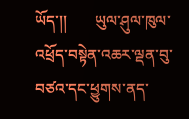ཡོད་།།       ཡུལ་ཤུལ་ཁུལ་འཕྲོད་བསྟེན་འཆར་ལྡན་བུ་བཙའ་དང་ཕྱུགས་ནད་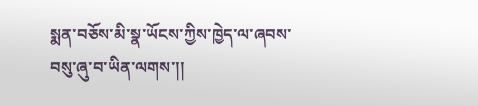སྨན་བཅོས་མི་སྣ་ཡོངས་ཀྱིས་ཁྱེད་ལ་ཞབས་བསུ་ཞུ་བ་ཡིན་ལགས་།།